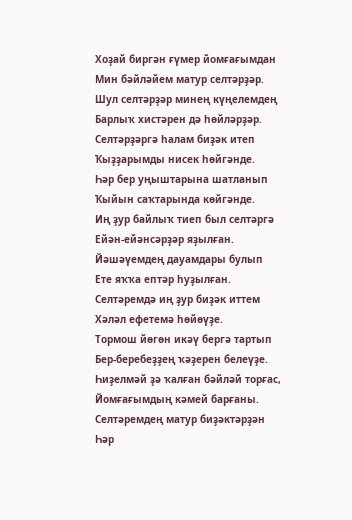Хоҙай биргән ғүмер йомғағымдан
Мин бәйләйем матур селтәрҙәр.
Шул селтәрҙәр минең күңелемдең
Барлыҡ хистәрен дә һөйләрҙәр.
Селтәрҙәргә һалам биҙәк итеп
Ҡыҙҙарымды нисек һөйгәнде.
Һәр бер уңыштарына шатланып
Ҡыйын саҡтарында көйгәнде.
Иң ҙур байлыҡ тиеп был селтәргә
Ейән-ейәнсәрҙәр яҙылған.
Йәшәүемдең дауамдары булып
Ете яҡҡа ептәр һуҙылған.
Селтәремдә иң ҙур биҙәк иттем
Хәләл ефетемә һөйөүҙе.
Тормош йөгөн икәү бергә тартып
Бер-беребеҙҙең ҡәҙерен белеүҙе.
Һиҙелмәй ҙә ҡалған бәйләй торғас,
Йомғағымдың кәмей барғаны.
Селтәремдең матур биҙәктәрҙән
Һәр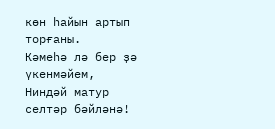көн һайын артып торғаны.
Кәмеһә лә бер ҙә үкенмәйем,
Ниндәй матур селтәр бәйләнә!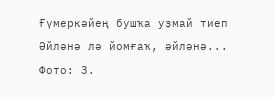Ғүмеркәйең бушҡа уҙмай тиеп
Әйләнә лә йомғаҡ, әйләнә...
Фото: З.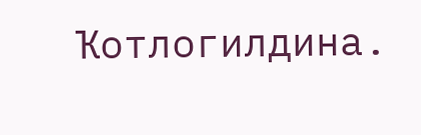Ҡотлогилдина.